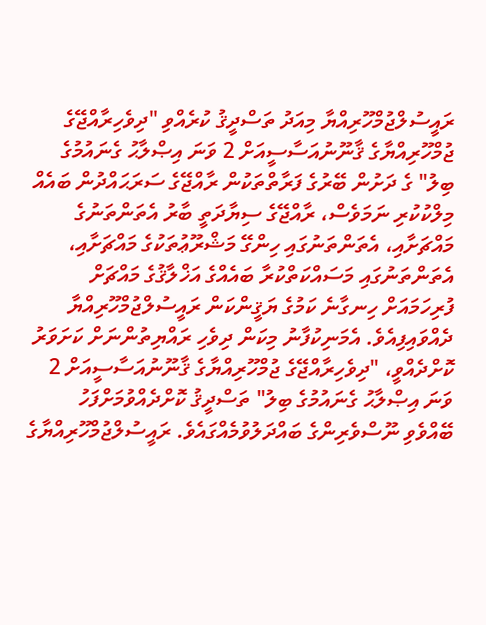ރައީސުލްޖުމްހޫރިއްޔާ މިއަދު ތަސްދީޤު ކުރެއްވި "ދިވެހިރާއްޖޭގެ ޖުމްހޫރިއްޔާގެ ޤާނޫނުއަސާސީއަށް 2 ވަނަ އިޞްލާޙު ގެނައުމުގެ ބިލު" ގެ ދަށުން ބޭރުގެ ފަރާތްތަކުން ރާއްޖޭގެ ސަރަޙައްދުން ބައެއް މިލްކުކުރި ނަމަވެސް، ރާއްޖޭގެ ސިޔާދަތީ ބާރު އެތަންތަނުގެ މައްޗަށާއި، އެތަންތަނުގައި ހިންގޭ މަޝްރޫޢުތަކުގެ މައްޗަށާއި، އެތަންތަނުގައި މަސައްކަތްކުރާ ބައެއްގެ އަޚްލާޤުގެ މައްޗަށް ފުރިހަމައަށް ހިނގާނެ ކަމުގެ ޔަޤީންކަން ރައީސުލްޖުމްހޫރިއްޔާ ދެއްވައިފިއެވެ. އެމަނިކުފާނު މިކަން ދިވެހި ރައްޔިތުންނަށް ކަށަވަރު ކޮށްދެއްވީ، "ދިވެހިރާއްޖޭގެ ޖުމްހޫރިއްޔާގެ ޤާނޫނުއަސާސީއަށް 2 ވަނަ އިޞްލާޙު ގެނައުމުގެ ބިލު" ތަސްދީޤު ކޮށްދެއްވުމަށްފަހު ބޭއްވެވި ނޫސްވެރިންގެ ބައްދަލުވުމެއްގައެވެ. ރައީސުލްޖުމްހޫރިއްޔާގެ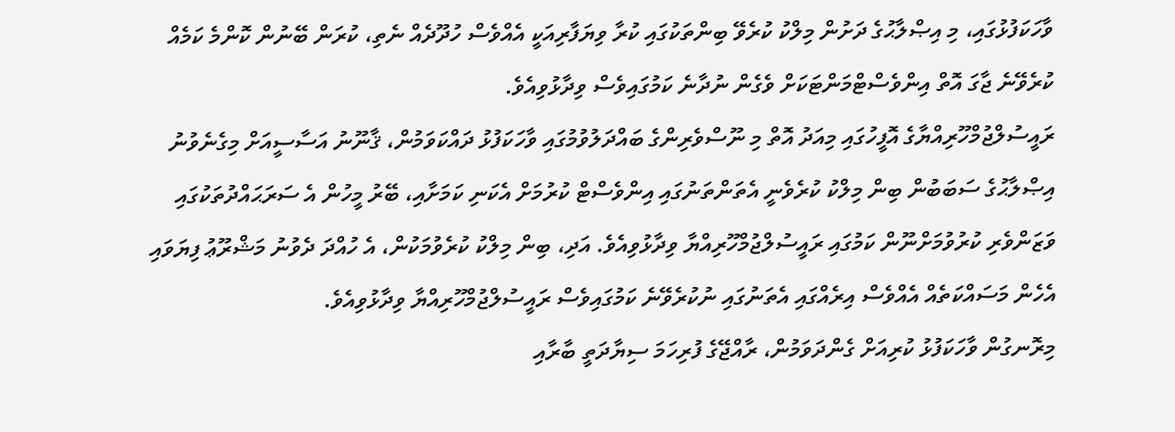ވާހަކަފުޅުގައި، މި އިޞްލާޙުގެ ދަށުން މިލްކު ކުރެވޭ ބިންތަކުގައި ކުރާ ވިޔަފާރިއަކީ އެއްވެސް ހުދޫދެއް ނެތި، ކުރަން ބޭނުން ކޮންމެ ކަމެއް ކުރެވޭނެ ޖާގަ އޮތް އިންވެސްޓްމަންޓަކަށް ވެގެން ނުދާނެ ކަމުގައިވެސް ވިދާޅުވިއެވެ.
ރައީސުލްޖުމްހޫރިއްޔާގެ އޮފީހުގައި މިއަދު އޮތް މި ނޫސްވެރިންގެ ބައްދަލުވުމުގައި ވާހަކަފުޅު ދައްކަވަމުން، ޤާނޫނު އަސާސީއަށް މިގެނެވުނު އިޞްލާޙުގެ ސަބަބުން ބިން މިލްކު ކުރެވެނީ އެތަންތަނުގައި އިންވެސްޓް ކުރުމަށް އެކަނި ކަމަށާއި، ބޭރު މީހުން އެ ސަރަޙައްދުތަކުގައި ވަޒަންވެރި ކުރުވުމަށްނޫން ކަމުގައި ރައީސުލްޖުމްހޫރިއްޔާ ވިދާޅުވިއެވެ. އަދި، ބިން މިލްކު ކުރެވުމަކުން، އެ ހުއްދަ ދެވުނު މަޝްރޫޢު ފިޔަވައި އެހެން މަސައްކަތެއް އެއްވެސް އިރެއްގައި އެތަނުގައި ނުކުރެވޭނެ ކަމުގައިވެސް ރައީސުލްޖުމްހޫރިއްޔާ ވިދާޅުވިއެވެ.
މިރޮނގުން ވާހަކަފުޅު ކުރިއަށް ގެންދަވަމުން، ރާއްޖޭގެ ފުރިހަމަ ސިޔާދަތީ ބާރާއި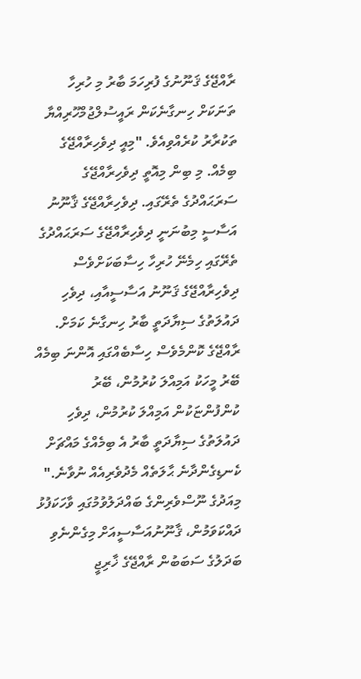ރާއްޖޭގެ ޤަނޫނުގެ ފުރިހަމަ ބާރު މި ހުރިހާ ތަނަކަށް ހިނގާނެކަން ރައީސުލްޖުމްހޫރިއްޔާ ތަކުރާރު ކުރެއްވިއެވެ. "މިއީ ދިވެހިރާއްޖޭގެ ބިމެއް. މި ބިން މިއޮތީ ދިވެހިރާއްޖޭގެ ސަރަޙައްދުގެ ތެރޭގައި. ދިވެހިރާއްޖޭގެ ޤާނޫނު އަސާސީ މިބުނަނީ ދިވެހިރާއްޖޭގެ ސަރަޙައްދުގެ ތެރޭގައި ހިމެނޭ ހުރިހާ ހިސާބަކަށްވެސް ދިވެހިރާއްޖޭގެ ޤަނޫނު އަސާސީއާއި، ދިވެހި ދައުލަތުގެ ސިޔާދަތީ ބާރު ހިނގާނެ ކަމަށް. ރާއްޖޭގެ ކޮންމެވެސް ހިސާބެއްގައި އޮންނަ ބިމެއް ބޭރު މީހަކު އަމިއްލަ ކުރުމުން، ބޭރު ކުންފުންޏަކުން އަމިއްލަ ކުރުމުން، ދިވެހި ދައުލަތުގެ ސިޔާދަތީ ބާރު އެ ބިމެއްގެ މައްޗަށް ކެނޑިގެންދާނެ ޙާލަތެއް މެދުވެރިއެއް ނުވާނެ."
މިއަދުގެ ނޫސްވެރިންގެ ބައްދަލުވުމުގައި ވާހަކަފުޅު ދައްކަވަމުން، ޤާނޫނުއަސާސީއަށް މިގެންނެވި ބަދަލުގެ ސަބަބުން ރާއްޖޭގެ ޚާރިޖީ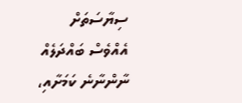ސިޔާސަތަށް އެއްވެސް ބައްދަލެއް ނާންނާނެ ކަމަށާއި،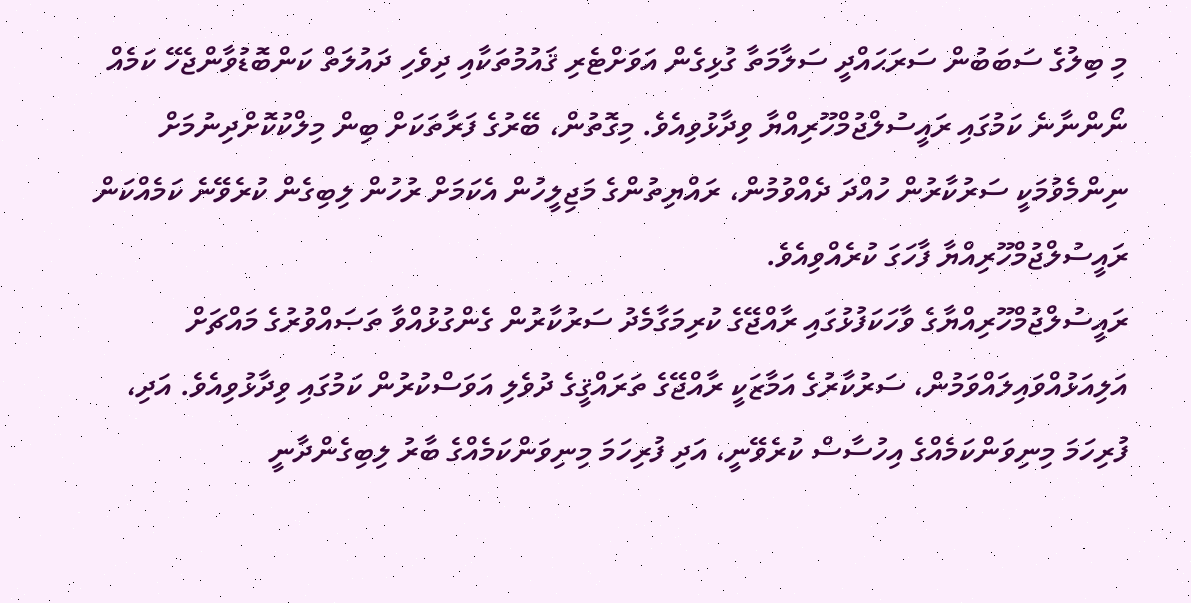މި ބިލުގެ ސަބަބުން ސަރަޙައްދީ ސަލާމަތާ ގުޅިގެން އަވަށްޓެރި ޤައުމުތަކާއި ދިވެހި ދައުލަތް ކަންބޮޑުވާންޖެހޭ ކަމެއް ނޯންނާނެ ކަމުގައި ރައީސުލްޖުމްހޫރިއްޔާ ވިދާޅުވިއެވެ. މިގޮތުން، ބޭރުގެ ފަރާތަކަށް ބިން މިލްކުކޮށްދިނުމަށް ނިންމެވުމަކީ ސަރުކާރުން ހުއްދަ ދެއްވުމުން، ރައްޔިތުންގެ މަޖިލީހުން އެކަމަށް ރުހުން ލިބިގެން ކުރެވޭނެ ކަމެއްކަން ރައީސުލްޖުމްހޫރިއްޔާ ފާހަގަ ކުރެއްވިއެވެ.
ރައީސުލްޖުމްހޫރިއްޔާގެ ވާހަކަފުޅުގައި ރާއްޖޭގެ ކުރިމަގާމެދު ސަރުކާރުން ގެންގުޅުއްވާ ތަޞައްވުރުގެ މައްޗަށް އަލިއަޅުއްވައިލައްވަމުން، ސަރުކާރުގެ އަމާޒަކީ ރާއްޖޭގެ ތަރައްޤީގެ ދުވެލި އަވަސްކުރުން ކަމުގައި ވިދާޅުވިއެވެ. އަދި، ފުރިހަމަ މިނިވަންކަމެއްގެ އިހުސާސް ކުރެވޭނީ، އަދި ފުރިހަމަ މިނިވަންކަމެއްގެ ބާރު ލިބިގެންދާނީ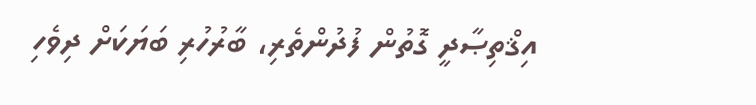އިޤްތިޞާދީ ގޮތުން ފުދުންތެރި، ބާރުހުރި ބަޔަކަށް ދިވެހި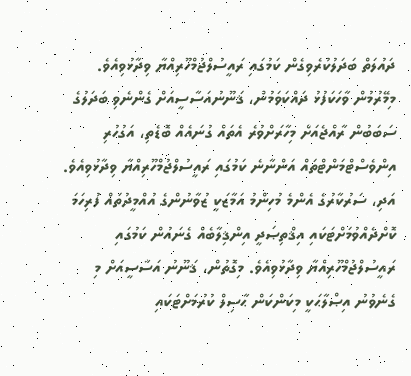ދައުލަތް ބަދަލުކުރެވިގެން ކަމުގައި ރައީސުލްޖުމްހޫރިއްޔާ ވިދާޅުވިއެވެ.
މިމޭރުމުން ވާހަކަފުޅު ދައްކަވަމުން، ޤަނޫނުއަސާސީއަށް ގެންނެވި ބަދަލުގެ ސަބަބުން ރާއްޖެއަށް މިހާރަށްވުރެ އެތައް ގުނައެއް ބޮޑެތި، އަގުހުރި އިންވެސްޓްމަންޓްތައް އަންނާނެ ކަމުގައި ރައީސުލްޖުމްހޫރިއްޔާ ވިދާޅުވިއެވެ. އަދި، ސަރުކާރުގެ އެންމެ މުހިންމު އަމާޒަކީ ޒުވާނުންގެ އުއްމީދުތައް ފުރިހަމަ ކޮށްދެއްވުމަށްޓަކައި އިޤްތިޞަދީ އިންޤިލާބެއް ގެނައުން ކަމުގައި ރައީސުލްޖުމްހޫރިއްޔާ ވިދާޅުވިއެވެ. މިގޮތުން، ޤަނޫނު އަސާސީއަށް މި ގެނެވުނު އިޞްލާޙަކީ މިކަންކަން ޙާސިލް ކުރުމަށްޓަކައި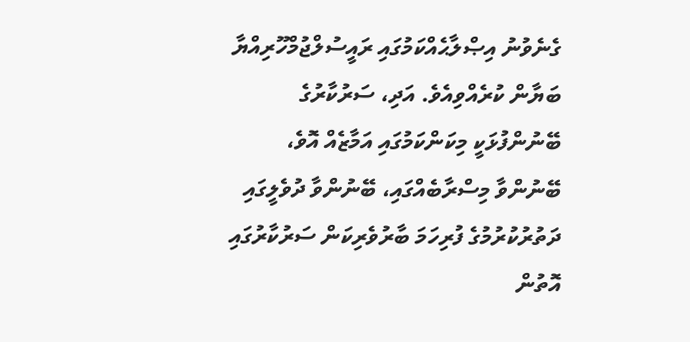ގެނެވުނު އިޞްލާޙެއްކަމުގައި ރައީސުލްޖުމްހޫރިއްޔާ ބަޔާން ކުރެއްވިއެވެ. އަދި، ސަރުކާރުގެ ބޭނުންފުޅަކީ މިކަންކަމުގައި އަމާޒެއް އޮވެ، ބޭނުންވާ މިސްރާބެއްގައި، ބޭނުންވާ ދުވެލީގައި ދަތުރުކުރުމުގެ ފުރިހަމަ ބާރުވެރިކަން ސަރުކާރުގައި އޮތުން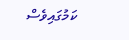ކަމުގައިވެސް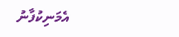އެމަނިކުފާނު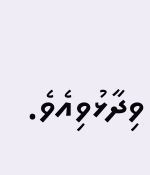ވިދާޅުވިއެވެ.